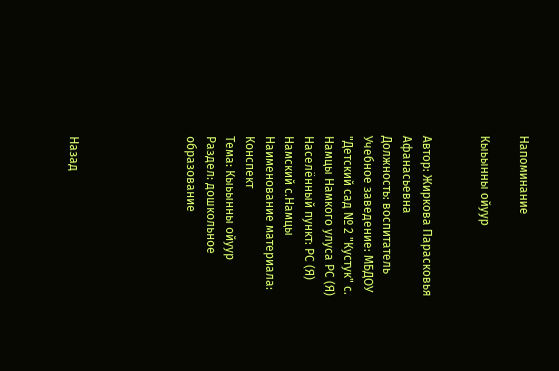Напоминание

Кыьынны ойуур


Автор: Жиркова Парасковья Афанасьевна
Должность: воспитатель
Учебное заведение: МБДОУ "Детский сад № 2 "Кустук" с. Намцы Намкого улуса РС (Я)
Населённый пункт: РС (Я) Намский с.Намцы
Наименование материала: Конспект
Тема: Кыьынны ойуур
Раздел: дошкольное образование





Назад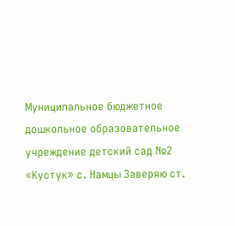Муниципальное бюджетное дошкольное образовательное учреждение детский сад №2 «Кустук» с. Намцы Заверяю ст.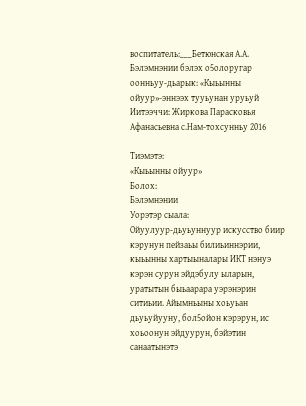воспитатель:___Бетюнская А.А. Бэлэмнэнии бэлэх о5олоругар оонньуу-дьарык: «Кыьынны ойуур»-эннээх тууьунан уруьуй Иитээччи: Жиркова Парасковья Афанасьевна с.Нам-тохсунньу 2016

Тиэмэтэ:
«Кыьынны ойуур»
Болох:
Бэлэмнэнии
Уорэтэр сыала:
Ойуулуур-дьуьуннуур искусство биир кэрунун пейзаьы билиьиннэрии, кыьынны хартыыналары ИКТ нэнуэ кэрэн сурун эйдэбулу ыларын, уратытын быьаарара уэрэнэрин ситиьии. Айымньыны хоьуьан дьуьуйууну, бол5ойон кэрэрун, ис хоьоонун эйдуурун, бэйэтин санаатынэтэ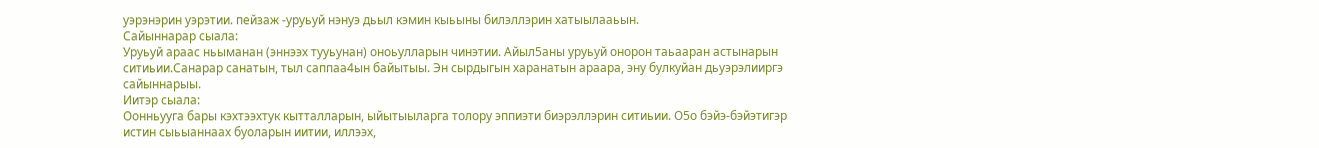уэрэнэрин уэрэтии. пейзаж -уруьуй нэнуэ дьыл кэмин кыьыны билэллэрин хатыылааьын.
Сайыннарар сыала:
Уруьуй араас ньыманан (эннээх тууьунан) оноьулларын чинэтии. Айыл5аны уруьуй онорон таьааран астынарын ситиьии.Санарар санатын, тыл саппаа4ын байытыы. Эн сырдыгын харанатын араара, эну булкуйан дьуэрэлииргэ сайыннарыы.
Иитэр сыала:
Оонньууга бары кэхтээхтук кытталларын, ыйытыыларга толору эппиэти биэрэллэрин ситиьии. О5о бэйэ-бэйэтигэр истин сыьыаннаах буоларын иитии, иллээх,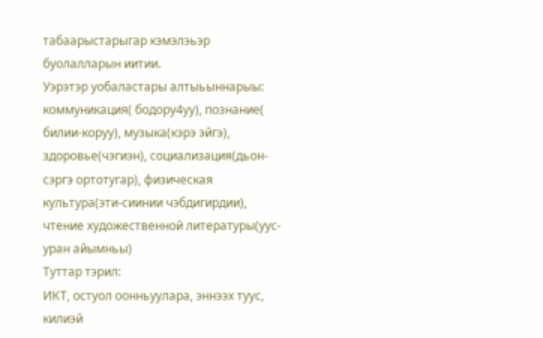табаарыстарыгар кэмэлэьэр буолалларын иитии.
Уэрэтэр уобаластары алтыьыннарыы:
коммуникация( бодору4уу), познание( билии-коруу), музыка(кэрэ эйгэ), здоровье(чэгиэн), социализация(дьон-сэргэ ортотугар), физическая культура(эти-сиинии чэбдигирдии), чтение художественной литературы(уус- уран айымньы)
Туттар тэрил:
ИКТ, остуол оонньуулара, эннээх туус, килиэй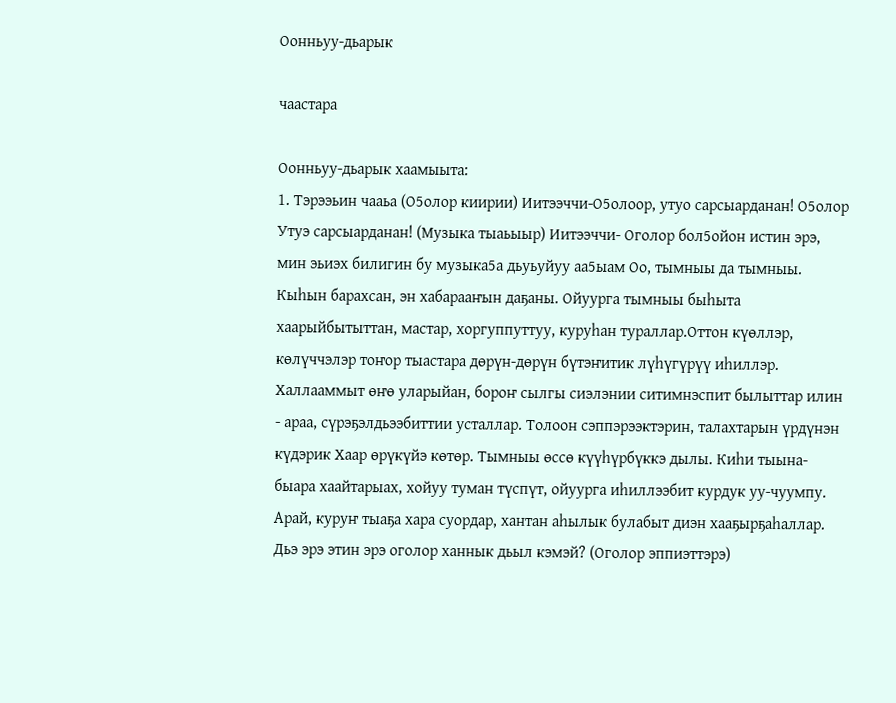Оонньуу-дьарык

чаастара

Оонньуу-дьарык хаамыыта:
1. Тэрээьин чааьа (О5олор киирии) Иитээччи-О5олоор, утуо сарсыарданан! О5олор Утуэ сарсыарданан! (Музыка тыаьыыр) Иитээччи- Оголор бол5ойон истин эрэ, мин эьиэх билигин бу музыка5а дьуьуйуу аа5ыам Оо, тымныы да тымныы. Кыһын барахсан, эн хабарааҥын даҕаны. Ойуурга тымныы быһыта хаарыйбытыттан, мастар, хоргуппуттуу, куруһан тураллар.Оттон күөллэр, көлүччэлэр тоҥор тыастара дөрүн-дөрүн бүтэҥитик лүһүгүрүү иһиллэр. Халлааммыт өҥө уларыйан, бороҥ сылгы сиэлэнии ситимнэспит былыттар илин - араа, сүрэҕэлдьээбиттии усталлар. Толоон сэппэрээктэрин, талахтарын үрдүнэн күдэрик Хаар өрүкүйэ көтөр. Тымныы өссө күүһүрбүккэ дылы. Киһи тыына-быара хаайтарыах, хойуу туман түспүт, ойуурга иһиллээбит курдук уу-чуумпу. Арай, куруҥ тыаҕа хара суордар, хантан аһылык булабыт диэн хааҕырҕаһаллар. Дьэ эрэ этин эрэ оголор ханнык дьыл кэмэй? (Оголор эппиэттэрэ)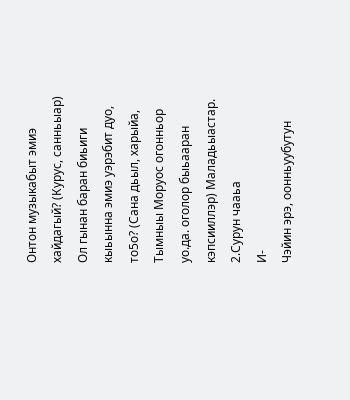Онтон музыкабыт эмиэ хайдагый? (Курус, санньыар) Ол гынан баран биьиги кыьынна эмиэ уэрэбит дуо, то5о? (Сана дьыл, харыйа, Тымныы Моруос огонньор уо.да. оголор быьааран кэпсииллэр) Маладьыастар. 2.Сурун чааьа
И-
Чэйин эрэ, оонньуубутун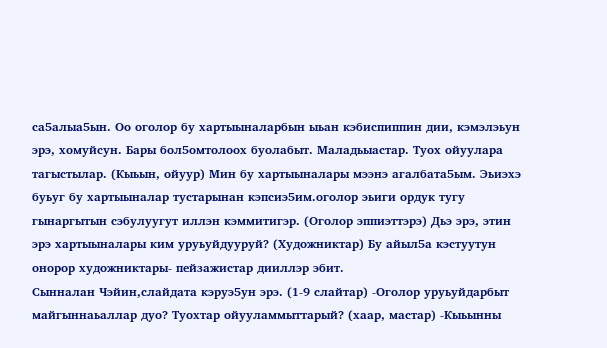са5алыа5ын. Оо оголор бу хартыыналарбын ыьан кэбиспиппин дии, кэмэлэьун эрэ, хомуйсун. Бары бол5омтолоох буолабыт. Маладьыастар. Туох ойуулара тагыстылар. (Кыьын, ойуур) Мин бу хартыыналары мээнэ агалбата5ым. Эьиэхэ буьуг бу хартыыналар тустарынан кэпсиэ5им.оголор эьиги ордук тугу гынаргытын сэбулуугут иллэн кэммитигэр. (Оголор эппиэттэрэ) Дьэ эрэ, этин эрэ хартыыналары ким уруьуйдууруй? (Художниктар) Бу айыл5а кэстуутун онорор художниктары- пейзажистар дииллэр эбит.
Сынналан Чэйин,слайдата кэруэ5ун эрэ. (1-9 слайтар) -Оголор уруьуйдарбыт майгыннаьаллар дуо? Туохтар ойууламмыттарый? (хаар, мастар) -Кыьынны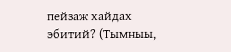пейзаж хайдах эбитий? (Тымныы,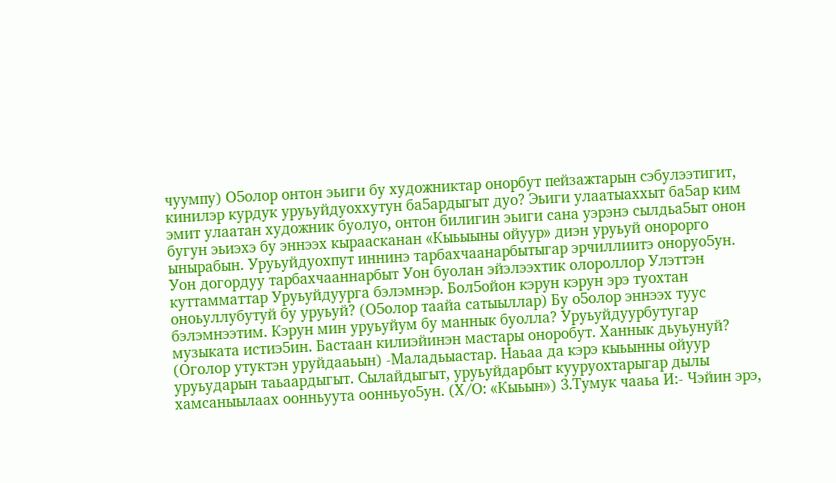чуумпу) О5олор онтон эьиги бу художниктар онорбут пейзажтарын сэбулээтигит, кинилэр курдук уруьуйдуоххутун ба5ардыгыт дуо? Эьиги улаатыаххыт ба5ар ким эмит улаатан художник буолуо, онтон билигин эьиги сана уэрэнэ сылдьа5ыт онон бугун эьиэхэ бу эннээх кыраасканан «Кыьыыны ойуур» диэн уруьуй онорорго ынырабын. Уруьуйдуохпут иннинэ тарбахчаанарбытыгар эрчиллиитэ оноруо5ун. Уон догордуу тарбахчааннарбыт Уон буолан эйэлээхтик олороллор Улэттэн куттамматтар Уруьуйдуурга бэлэмнэр. Бол5ойон кэрун кэрун эрэ туохтан оноьуллубутуй бу уруьуй? (О5олор таайа сатыыллар) Бу о5олор эннээх туус бэлэмнээтим. Кэрун мин уруьуйум бу маннык буолла? Уруьуйдуурбутугар музыката истиэ5ин. Бастаан килиэйинэн мастары оноробут. Ханнык дьуьунуй? (Оголор утуктэн уруйдааьын) -Маладьыастар. Наьаа да кэрэ кыьынны ойуур уруьударын таьаардыгыт. Сылайдыгыт, уруьуйдарбыт кууруохтарыгар дылы хамсаныылаах оонньуута оонньуо5ун. (Х/О: «Кыьын») 3.Тумук чааьа И:- Чэйин эрэ,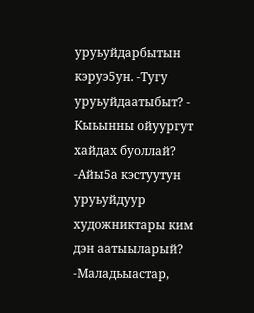уруьуйдарбытын кэруэ5ун. -Тугу уруьуйдаатыбыт? - Кыьынны ойуургут хайдах буоллай? -Айы5а кэстуутун уруьуйдуур художниктары ким дэн аатыыларый? -Маладьыастар,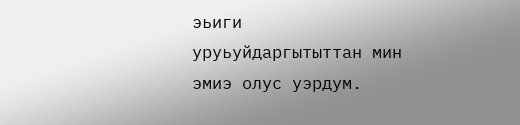эьиги уруьуйдаргытыттан мин эмиэ олус уэрдум.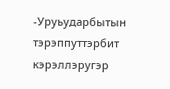-Уруьударбытын тэрэппуттэрбит кэрэллэругэр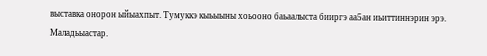выставка онорон ыйыахпыт. Тумуккэ кыьыыны хоьооно баьаалыста бииргэ аа5ан иьиттиннэрин эрэ. Маладьыастар.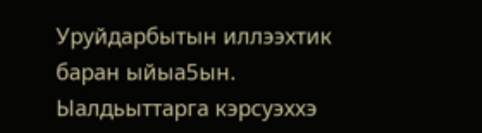Уруйдарбытын иллээхтик баран ыйыа5ын. Ыалдьыттарга кэрсуэххэ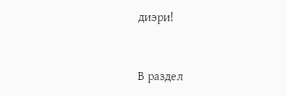диэри!


В раздел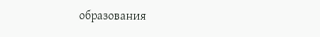образования